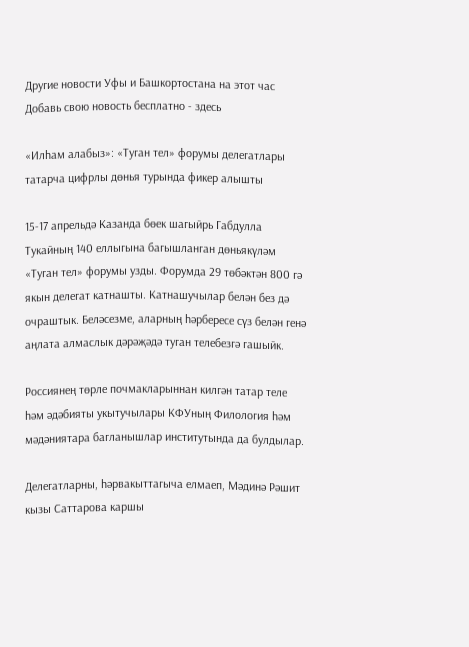Другие новости Уфы и Башкортостана на этот час
Добавь свою новость бесплатно - здесь

«Илһам алабыз»: «Туган тел» форумы делегатлары татарча цифрлы дөнья турында фикер алышты

15-17 апрельдә Казанда бөек шагыйрь Габдулла Тукайның 140 еллыгына багышланган дөньякүләм «Туган тел» форумы узды. Форумда 29 төбәктән 800 гә якын делегат катнашты. Катнашучылар белән без дә очраштык. Беләсезме, аларның һәрбересе сүз белән генә аңлата алмаслык дәрәҗәдә туган телебезгә гашыйк.

Россиянең төрле почмакларыннан килгән татар теле һәм әдәбияты укытучылары КФУның Филология һәм мәдәниятара багланышлар институтында да булдылар.

Делегатларны, һәрвакыттагыча елмаеп, Мәдинә Рәшит кызы Саттарова каршы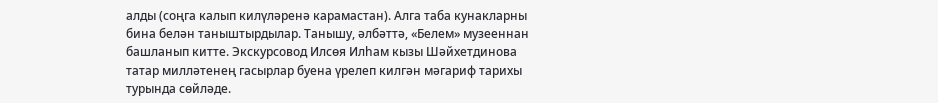алды (соңга калып килүләренә карамастан). Алга таба кунакларны бина белән таныштырдылар. Танышу, әлбәттә, «Белем» музееннан башланып китте. Экскурсовод Илсөя Илһам кызы Шәйхетдинова татар милләтенең гасырлар буена үрелеп килгән мәгариф тарихы турында сөйләде.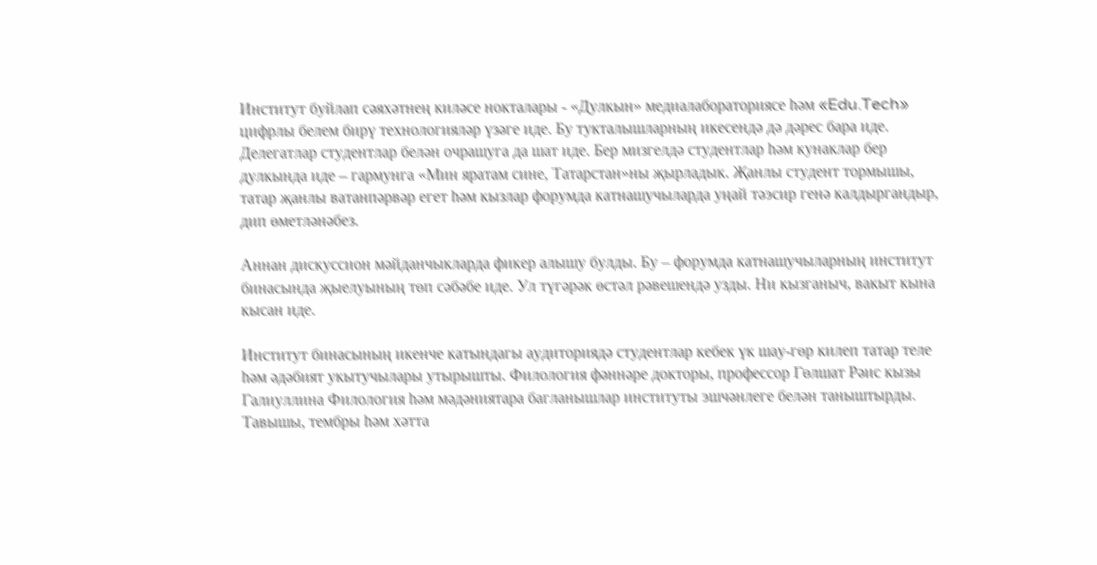Институт буйлап сәяхәтнең киләсе нокталары - «Дулкын» медиалабораториясе һәм «Edu.Tech» цифрлы белем бирү технологияләр үзәге иде. Бу тукталышларның икесендә дә дәрес бара иде. Делегатлар студентлар белән очрашуга да шат иде. Бер мизгелдә студентлар һәм кунаклар бер дулкында иде – гармунга «Мин яратам сине, Татарстан»ны җырладык. Җанлы студент тормышы, татар җанлы ватанпәрвәр егет һәм кызлар форумда катнашучыларда уңай тәэсир генә калдыргандыр, дип өметләнәбез.

Аннан дискуссион мәйданчыкларда фикер алышу булды. Бу – форумда катнашучыларның институт бинасында җыелуының төп сәбәбе иде. Ул түгәрәк өстәл рәвешендә узды. Ни кызганыч, вакыт кына кысан иде.

Институт бинасының икенче катындагы аудиториядә студентлар кебек үк шау-гөр килеп татар теле һәм әдәбият укытучылары утырышты. Филология фәннәре докторы, профессор Гөлшат Рәис кызы Галиуллина Филология һәм мәдәниятара багланышлар институты эшчәнлеге белән таныштырды. Тавышы, тембры һәм хәтта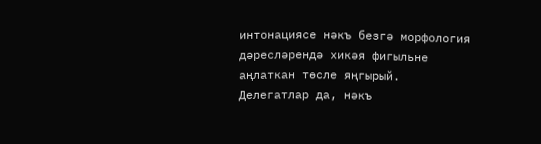интонациясе нәкъ безгә морфология дәресләрендә хикәя фигыльне аңлаткан төсле яңгырый. Делегатлар да, нәкъ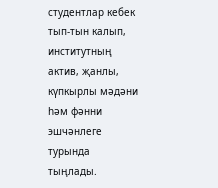студентлар кебек тып-тын калып, институтның актив, җанлы, күпкырлы мәдәни һәм фәнни эшчәнлеге турында тыңлады.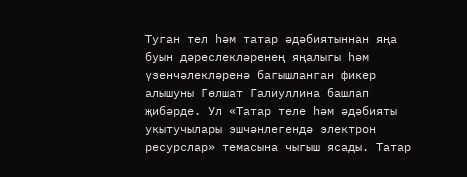Туган тел һәм татар әдәбиятыннан яңа буын дәреслекләренең яңалыгы һәм үзенчәлекләренә багышланган фикер алышуны Гөлшат Галиуллина башлап җибәрде. Ул «Татар теле һәм әдәбияты укытучылары эшчәнлегендә электрон ресурслар» темасына чыгыш ясады. Татар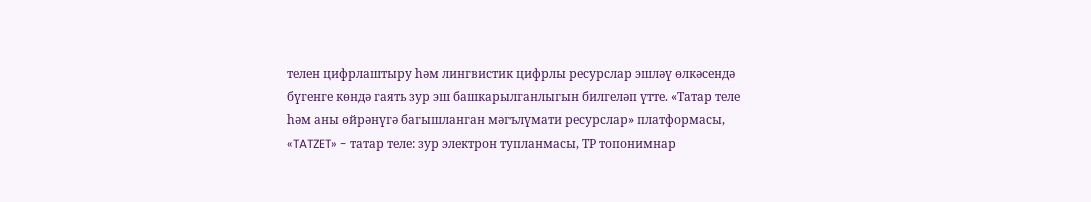телен цифрлаштыру һәм лингвистик цифрлы ресурслар эшләү өлкәсендә бүгенге көндә гаять зур эш башкарылганлыгын билгеләп үтте. «Татар теле һәм аны өйрәнүгә багышланган мәгълүмати ресурслар» платформасы, «TATZET» - татар теле: зур электрон тупланмасы, ТР топонимнар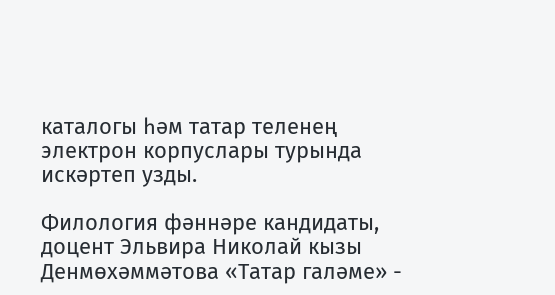каталогы һәм татар теленең электрон корпуслары турында искәртеп узды.

Филология фәннәре кандидаты, доцент Эльвира Николай кызы Денмөхәммәтова «Татар галәме» -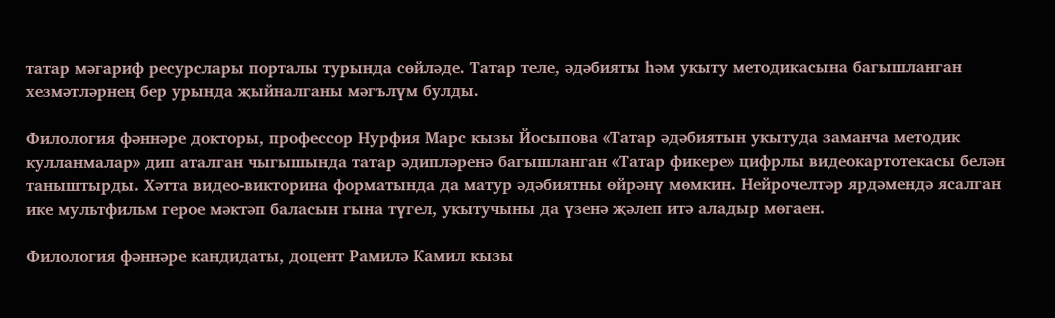татар мәгариф ресурслары порталы турында сөйләде. Татар теле, әдәбияты һәм укыту методикасына багышланган хезмәтләрнең бер урында җыйналганы мәгълүм булды.

Филология фәннәре докторы, профессор Нурфия Марс кызы Йосыпова «Татар әдәбиятын укытуда заманча методик кулланмалар» дип аталган чыгышында татар әдипләренә багышланган «Татар фикере» цифрлы видеокартотекасы белән таныштырды. Хәтта видео-викторина форматында да матур әдәбиятны өйрәнү мөмкин. Нейрочелтәр ярдәмендә ясалган ике мультфильм герое мәктәп баласын гына түгел, укытучыны да үзенә җәлеп итә аладыр мөгаен.

Филология фәннәре кандидаты, доцент Рамилә Камил кызы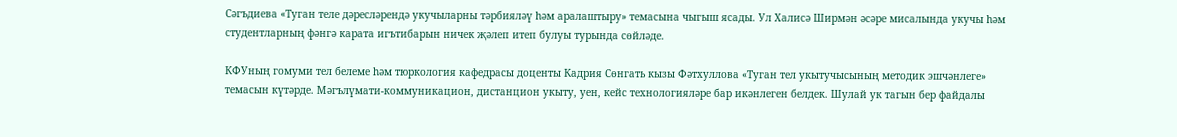Сәгъдиева «Туган теле дәресләрендә укучыларны тәрбияләү һәм аралаштыру» темасына чыгыш ясады. Ул Халисә Ширмән әсәре мисалында укучы һәм студентларның фәнгә карата игътибарын ничек җәлеп итеп булуы турында сөйләде.

КФУның гомуми тел белеме һәм тюркология кафедрасы доценты Кадрия Сөнгать кызы Фәтхуллова «Туган тел укытучысының методик эшчәнлеге» темасын күтәрде. Мәгълүмати-коммуникацион, дистанцион укыту, уен, кейс технологияләре бар икәнлеген белдек. Шулай ук тагын бер файдалы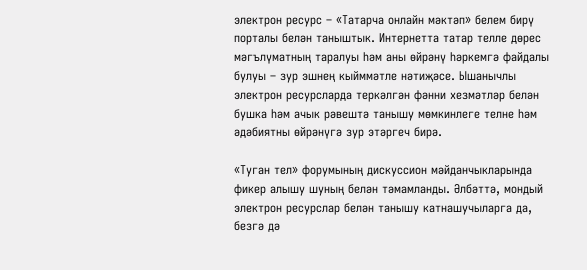электрон ресурс – «Татарча онлайн мәктәп» белем бирү порталы белән таныштык. Интернетта татар телле дөрес мәгълүматның таралуы һәм аны өйрәнү һәркемгә файдалы булуы – зур эшнең кыйммәтле нәтиҗәсе. Ышанычлы электрон ресурсларда теркәлгән фәнни хезмәтләр белән бушка һәм ачык рәвештә танышу мөмкинлеге телне һәм әдәбиятны өйрәнүгә зур этәргеч бирә.

«Туган тел» форумының дискуссион мәйданчыкларында фикер алышу шуның белән тәмамланды. Әлбәттә, мондый электрон ресурслар белән танышу катнашучыларга да, безгә дә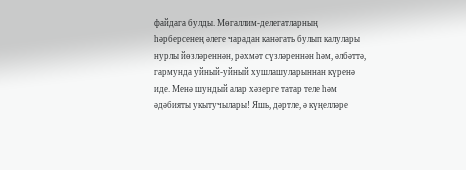файдага булды. Мөгаллим-делегатларның һәрберсенең әлеге чарадан канәгать булып калулары нурлы йөзләреннән, рәхмәт сүзләреннән һәм, әлбәттә, гармунда уйный-уйный хушлашуларыннан күренә иде. Менә шундый алар хәзерге татар теле һәм әдәбияты укытучылары! Яшь, дәртле, ә күңелләре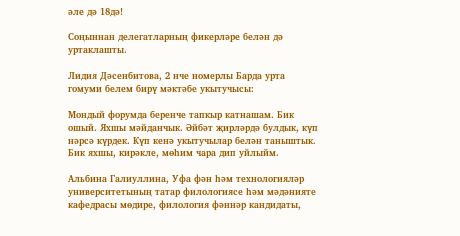әле дә 18дә!

Соңыннан делегатларның фикерләре белән дә уртаклашты.

Лидия Дәсенбитова, 2 нче номерлы Барда урта гомуми белем бирү мәктәбе укытучысы:

Мондый форумда беренче тапкыр катнашам. Бик ошый. Яхшы мәйданчык. Әйбәт җирләрдә булдык, күп нәрсә күрдек. Күп кенә укытучылар белән таныштык. Бик яхшы, кирәкле, мөһим чара дип уйлыйм.

Альбина Галиуллина, Уфа фән һәм технологияләр университетының татар филологиясе һәм мәдәнияте кафедрасы мөдире, филология фәннәр кандидаты,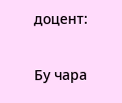доцент:

Бу чара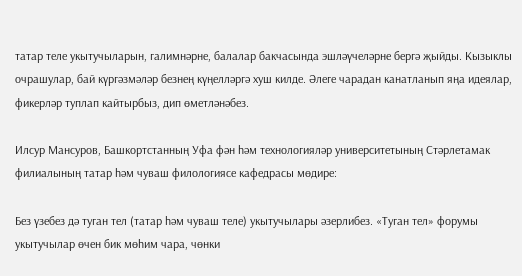татар теле укытучыларын, галимнәрне, балалар бакчасында эшләүчеләрне бергә җыйды. Кызыклы очрашулар, бай күргәзмәләр безнең күңелләргә хуш килде. Әлеге чарадан канатланып яңа идеялар, фикерләр туплап кайтырбыз, дип өметләнәбез.

Илсур Мансуров, Башкортстанның Уфа фән һәм технологияләр университетының Стәрлетамак филиалының татар һәм чуваш филологиясе кафедрасы мөдире:

Без үзебез дә туган тел (татар һәм чуваш теле) укытучылары әзерлибез. «Туган тел» форумы укытучылар өчен бик мөһим чара, чөнки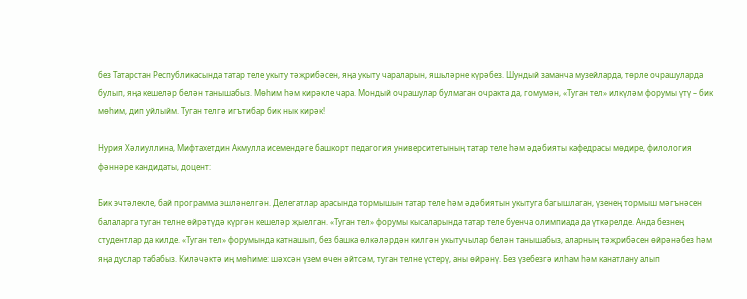без Татарстан Республикасында татар теле укыту тәҗрибәсен, яңа укыту чараларын, яшьләрне күрәбез. Шундый заманча музейларда, төрле очрашуларда булып, яңа кешеләр белән танышабыз. Мөһим һәм кирәкле чара. Мондый очрашулар булмаган очракта да, гомумән, «Туган тел» илкүләм форумы үтү – бик мөһим, дип уйлыйм. Туган телгә игътибар бик нык кирәк!

Нурия Хәлиуллина, Мифтахетдин Акмулла исемендәге башкорт педагогия университетының татар теле һәм әдәбияты кафедрасы мөдире, филология фәннәре кандидаты, доцент:

Бик эчтәлекле, бай программа эшләнелгән. Делегатлар арасында тормышын татар теле һәм әдәбиятын укытуга багышлаган, үзенең тормыш мәгънәсен балаларга туган телне өйрәтүдә күргән кешеләр җыелган. «Туган тел» форумы кысаларында татар теле буенча олимпиада да үткәрелде. Анда безнең студентлар да килде. «Туган тел» форумында катнашып, без башка өлкәләрдән килгән укытучылар белән танышабыз, аларның тәҗрибәсен өйрәнәбез һәм яңа дуслар табабыз. Киләчәктә иң мөһиме: шәхсән үзем өчен әйтсәм, туган телне үстерү, аны өйрәнү. Без үзебезгә илһам һәм канатлану алып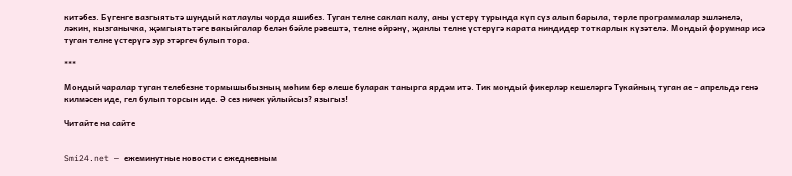китәбез. Бүгенге вазгыятьтә шундый катлаулы чорда яшибез. Туган телне саклап калу, аны үстерү турында күп сүз алып барыла, төрле программалар эшләнелә, ләкин, кызганычка, җәмгыятьтәге вакыйгалар белән бәйле рәвештә, телне өйрәнү, җанлы телне үстерүгә карата ниндидер тоткарлык күзәтелә. Мондый форумнар исә туган телне үстерүгә зур этәргеч булып тора.

***

Мондый чаралар туган телебезне тормышыбызның мөһим бер өлеше буларак танырга ярдәм итә. Тик мондый фикерләр кешеләргә Тукайның туган ае – апрельдә генә килмәсен иде, гел булып торсын иде. Ә сез ничек уйлыйсыз? языгыз!

Читайте на сайте


Smi24.net — ежеминутные новости с ежедневным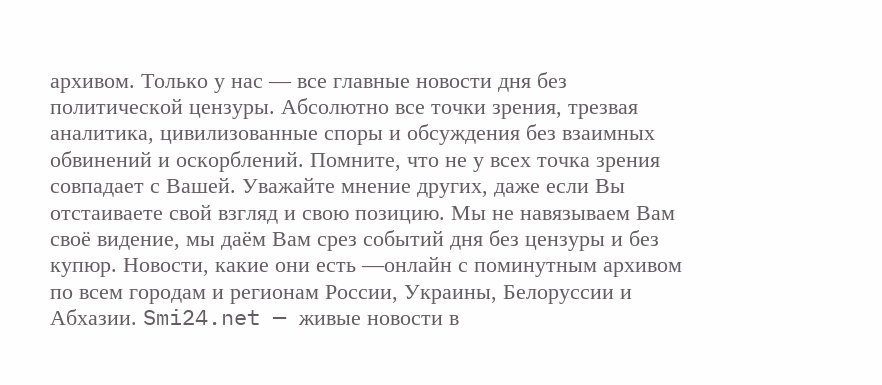архивом. Только у нас — все главные новости дня без политической цензуры. Абсолютно все точки зрения, трезвая аналитика, цивилизованные споры и обсуждения без взаимных обвинений и оскорблений. Помните, что не у всех точка зрения совпадает с Вашей. Уважайте мнение других, даже если Вы отстаиваете свой взгляд и свою позицию. Мы не навязываем Вам своё видение, мы даём Вам срез событий дня без цензуры и без купюр. Новости, какие они есть —онлайн с поминутным архивом по всем городам и регионам России, Украины, Белоруссии и Абхазии. Smi24.net — живые новости в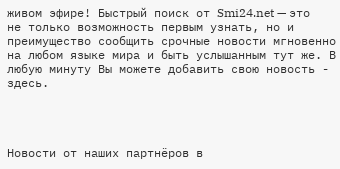живом эфире! Быстрый поиск от Smi24.net — это не только возможность первым узнать, но и преимущество сообщить срочные новости мгновенно на любом языке мира и быть услышанным тут же. В любую минуту Вы можете добавить свою новость - здесь.




Новости от наших партнёров в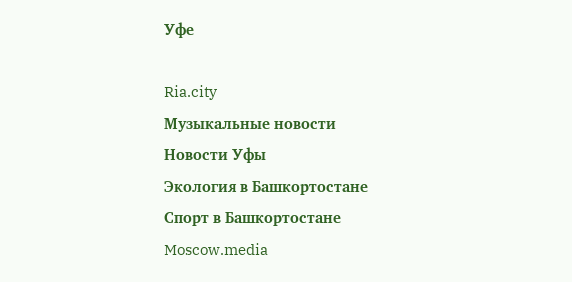Уфе

Ria.city
Музыкальные новости
Новости Уфы
Экология в Башкортостане
Спорт в Башкортостане
Moscow.media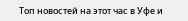Топ новостей на этот час в Уфе и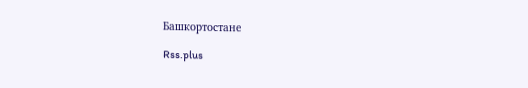Башкортостане

Rss.plus